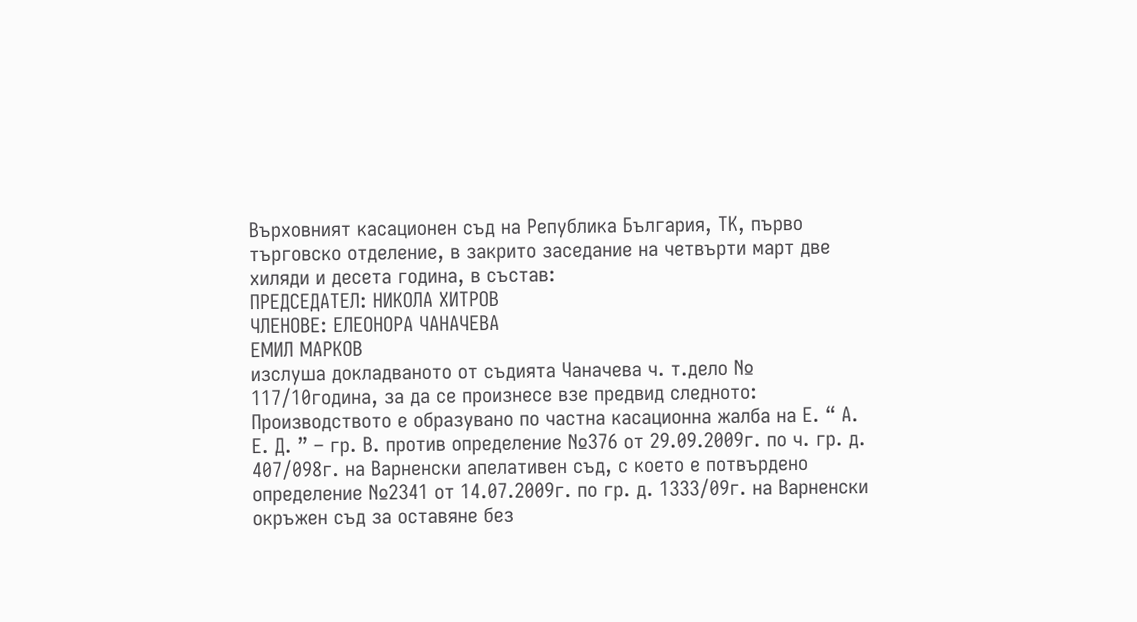Върховният касационен съд на Република България, ТК, първо търговско отделение, в закрито заседание на четвърти март две хиляди и десета година, в състав:
ПРЕДСЕДАТЕЛ: НИКОЛА ХИТРОВ
ЧЛЕНОВЕ: ЕЛЕОНОРА ЧАНАЧЕВА
ЕМИЛ МАРКОВ
изслуша докладваното от съдията Чаначева ч. т.дело № 117/10година, за да се произнесе взе предвид следното:
Производството е образувано по частна касационна жалба на Е. “ А. Е. Д. ” – гр. В. против определение №376 от 29.09.2009г. по ч. гр. д. 407/098г. на Варненски апелативен съд, с което е потвърдено определение №2341 от 14.07.2009г. по гр. д. 1333/09г. на Варненски окръжен съд за оставяне без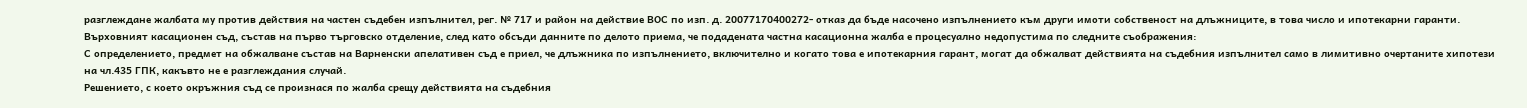разглеждане жалбата му против действия на частен съдебен изпълнител, рег. № 717 и район на действие ВОС по изп. д. 20077170400272- отказ да бъде насочено изпълнението към други имоти собственост на длъжниците, в това число и ипотекарни гаранти.
Върховният касационен съд, състав на първо търговско отделение, след като обсъди данните по делото приема, че подадената частна касационна жалба е процесуално недопустима по следните съображения:
С определението, предмет на обжалване състав на Варненски апелативен съд е приел, че длъжника по изпълнението, включително и когато това е ипотекарния гарант, могат да обжалват действията на съдебния изпълнител само в лимитивно очертаните хипотези на чл.435 ГПК, какъвто не е разглеждания случай.
Решението, с което окръжния съд се произнася по жалба срещу действията на съдебния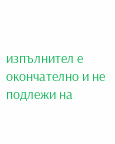изпълнител е окончателно и не подлежи на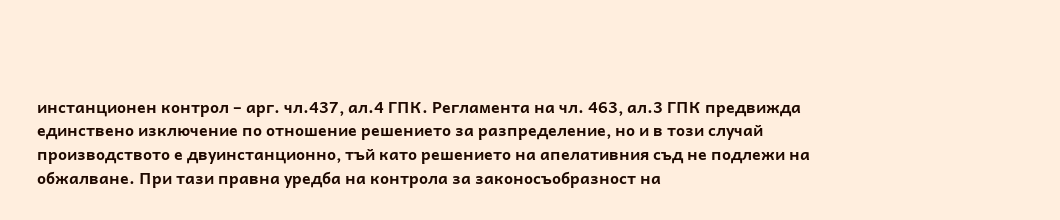инстанционен контрол – арг. чл.437, ал.4 ГПК. Регламента на чл. 463, ал.3 ГПК предвижда единствено изключение по отношение решението за разпределение, но и в този случай производството е двуинстанционно, тъй като решението на апелативния съд не подлежи на обжалване. При тази правна уредба на контрола за законосъобразност на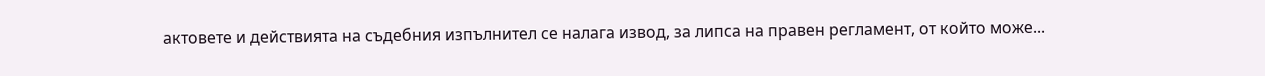актовете и действията на съдебния изпълнител се налага извод, за липса на правен регламент, от който може...